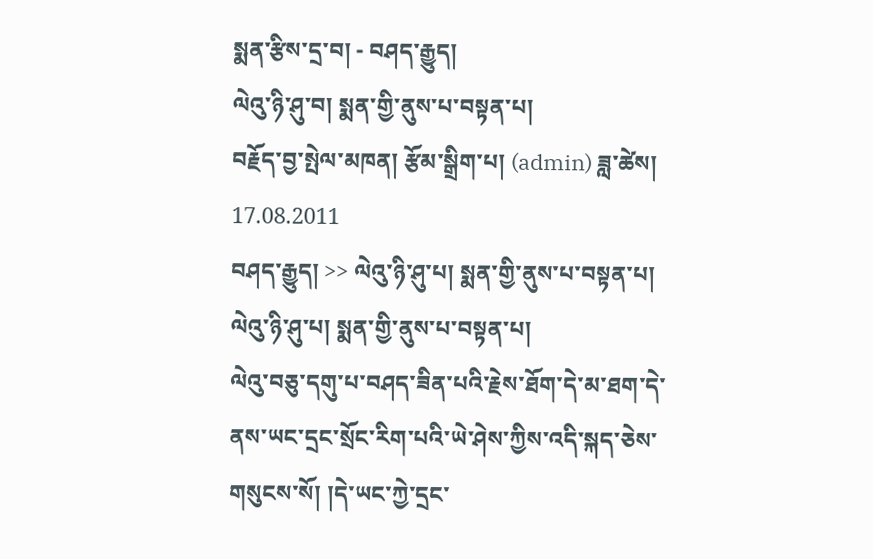སྨན་རྩིས་དྲ་བ། - བཤད་རྒྱུད།
ལེའུ་ཉི་ཤུ་བ། སྨན་གྱི་ནུས་པ་བསྟན་པ།
བརྗོད་བྱ་སྤེལ་མཁན། རྩོམ་སྒྲིག་པ། (admin) ཟླ་ཚེས། 17.08.2011
བཤད་རྒྱུད། >> ལེའུ་ཉི་ཤུ་པ། སྨན་གྱི་ནུས་པ་བསྟན་པ།
ལེའུ་ཉི་ཤུ་པ། སྨན་གྱི་ནུས་པ་བསྟན་པ།
ལེའུ་བཅུ་དགུ་པ་བཤད་ཟིན་པའི་རྗེས་ཐོག་དེ་མ་ཐག་དེ་ནས་ཡང་དྲང་སྲོང་རིག་པའི་ཡེ་ཤེས་ཀྱིས་འདི་སྐད་ཅེས་གསུངས་སོ། །དེ་ཡང་ཀྱེ་དྲང་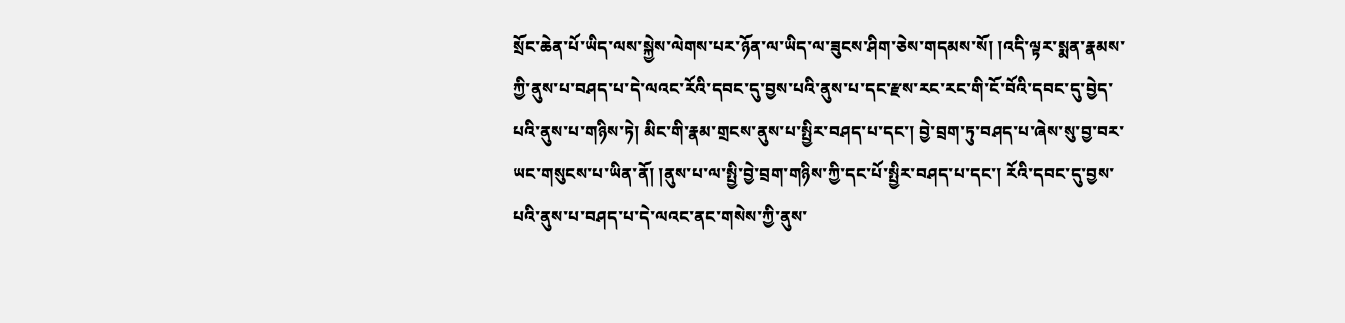སྲོང་ཆེན་པོ་ཡིད་ལས་སྐྱེས་ལེགས་པར་ཉོན་ལ་ཡིད་ལ་ཟུངས་ཤིག་ཅེས་གདམས་སོ། །འདི་ལྟར་སྨན་རྣམས་ཀྱི་ནུས་པ་བཤད་པ་དེ་ལའང་རོའི་དབང་དུ་བྱས་པའི་ནུས་པ་དང་རྫས་རང་རང་གི་ངོ་བོའི་དབང་དུ་བྱེད་པའི་ནུས་པ་གཉིས་ཏེ། མིང་གི་རྣམ་གྲངས་ནུས་པ་སྤྱིར་བཤད་པ་དང་། བྱེ་བྲག་ཏུ་བཤད་པ་ཞེས་སུ་བྱ་བར་ཡང་གསུངས་པ་ཡིན་ནོ། །ནུས་པ་ལ་སྤྱི་བྱེ་བྲག་གཉིས་ཀྱི་དང་པོ་སྤྱིར་བཤད་པ་དང་། རོའི་དབང་དུ་བྱས་པའི་ནུས་པ་བཤད་པ་དེ་ལའང་ནང་གསེས་ཀྱི་ནུས་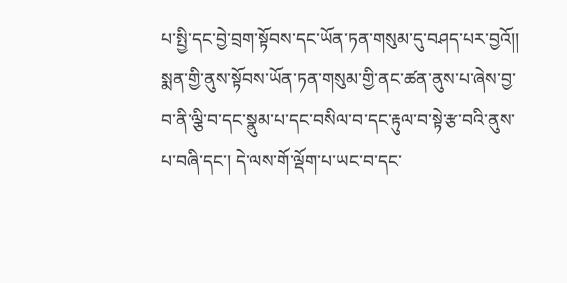པ་སྤྱི་དང་བྱེ་བྲག་སྟོབས་དང་ཡོན་ཏན་གསུམ་དུ་བཤད་པར་བྱའོ།།
སྨན་གྱི་ནུས་སྟོབས་ཡོན་ཏན་གསུམ་གྱི་ནང་ཚན་ནུས་པ་ཞེས་བྱ་བ་ནི་ལྕི་བ་དང་སྣུམ་པ་དང་བསིལ་བ་དང་རྟུལ་བ་སྟེ་རྩ་བའི་ནུས་པ་བཞི་དང་། དེ་ལས་གོ་ལྡོག་པ་ཡང་བ་དང་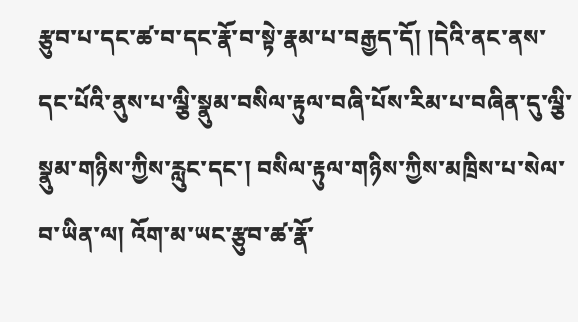རྩུབ་པ་དང་ཚ་བ་དང་རྣོ་བ་སྟེ་རྣམ་པ་བརྒྱད་དོ། །དེའི་ནང་ནས་དང་པོའི་ནུས་པ་ལྕི་སྣུམ་བསིལ་རྟུལ་བཞི་པོས་རིམ་པ་བཞིན་དུ་ལྕི་སྣུམ་གཉིས་ཀྱིས་རླུང་དང་། བསིལ་རྟུལ་གཉིས་ཀྱིས་མཁྲིས་པ་སེལ་བ་ཡིན་ལ། འོག་མ་ཡང་རྩུབ་ཚ་རྣོ་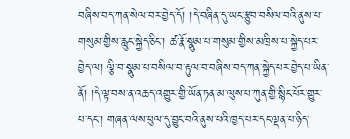བཞིས་བད་ཀན་སེལ་བར་བྱེད་དོ། །དེ་བཞིན་དུ་ཡང་རྩུབ་བསིལ་བའི་ནུས་པ་གསུམ་གྱིས་རླུང་སྐྱེད་ཅིང་། ཚ་རྣོ་སྣུམ་པ་གསུམ་གྱིས་མཁྲིས་པ་སྐྱེད་པར་བྱེད་ལ། ལྕི་བ་སྣུམ་པ་བསིལ་བ་རྟུལ་བ་བཞིས་བད་ཀན་སྐྱེད་པར་བྱེད་པ་ཡིན་ནོ། །དེ་ལྟ་བས་ན་འཆད་འགྱུར་གྱི་ཡོན་ཏན་མ་ལུས་པ་ཀུན་གྱི་སྙིང་པོར་གྱུར་པ་དང་། གཞན་ལས་ཕུལ་དུ་བྱུང་བའི་ནུས་པའི་ཁྱད་པར་དང་ལྡན་པ་ཉིད་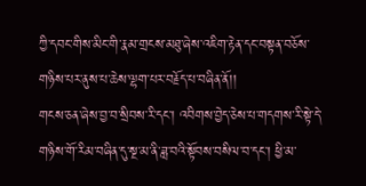ཀྱི་དབང་གིས་མིང་གི་རྣམ་གྲངས་མཐུ་ཞེས་འཇིག་རྟེན་དང་བསྟན་བཅོས་གཉིས་པར་ནུས་པ་ཆེས་ལྷག་པར་བརྗོད་པ་བཞིན་ནོ།།
གངས་ཅན་ཞེས་བྱ་བ་སྲིབས་རི་དང་། འབིགས་བྱེད་ཅེས་པ་གདགས་རི་སྟེ་དེ་གཉིས་གོ་རིམ་བཞིན་དུ་སྔ་མ་ནི་ཟླ་བའི་སྟོབས་བསིལ་བ་དང་། ཕྱི་མ་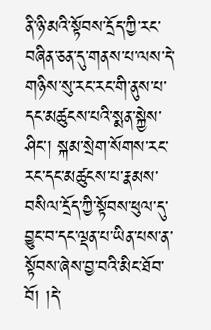ནི་ཉི་མའི་སྟོབས་དྲོད་ཀྱི་རང་བཞིན་ཅན་དུ་གནས་པ་ལས་དེ་གཉིས་སུ་རང་རང་གི་ནུས་པ་དང་མཚུངས་པའི་སྨན་སྐྱེས་ཤིང་། སྐམ་སྲེག་སོགས་རང་རང་དང་མཚུངས་པ་རྣམས་བསིལ་དྲོད་ཀྱི་སྟོབས་ཕུལ་དུ་བྱུང་བ་དང་ལྡན་པ་ཡིན་པས་ན་སྟོབས་ཞེས་བྱ་བའི་མིང་ཐོབ་བོ། །དེ་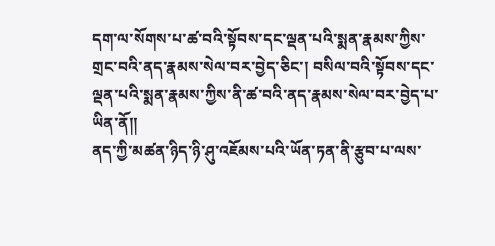དག་ལ་སོགས་པ་ཚ་བའི་སྟོབས་དང་ལྡན་པའི་སྨན་རྣམས་ཀྱིས་གྲང་བའི་ནད་རྣམས་སེལ་བར་བྱེད་ཅིང་། བསིལ་བའི་སྟོབས་དང་ལྡན་པའི་སྨན་རྣམས་ཀྱིས་ནི་ཚ་བའི་ནད་རྣམས་སེལ་བར་བྱེད་པ་ཡིན་ནོ།།
ནད་ཀྱི་མཚན་ཉིད་ཉི་ཤུ་འཇོམས་པའི་ཡོན་ཏན་ནི་རྩུབ་པ་ལས་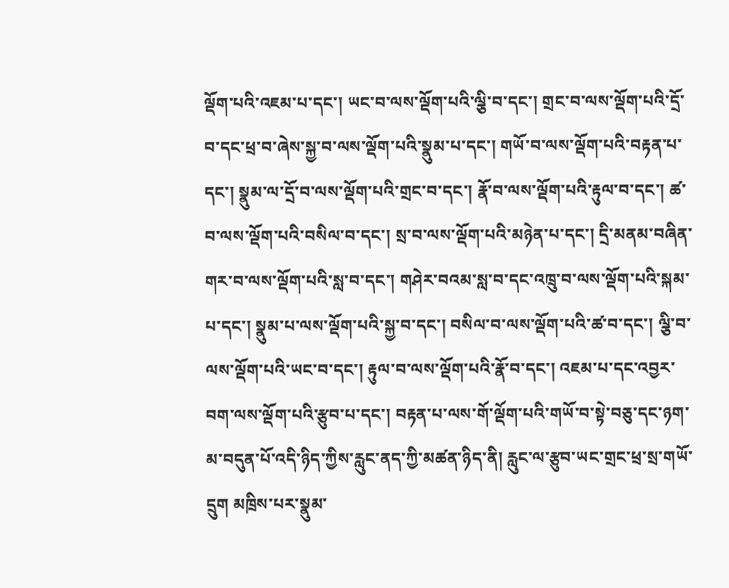ལྡོག་པའི་འཇམ་པ་དང་། ཡང་བ་ལས་ལྡོག་པའི་ལྕི་བ་དང་། གྲང་བ་ལས་ལྡོག་པའི་དྲོ་བ་དང་ཕྲ་བ་ཞེས་སྐྱ་བ་ལས་ལྡོག་པའི་སྣུམ་པ་དང་། གཡོ་བ་ལས་ལྡོག་པའི་བརྟན་པ་དང་། སྣུམ་ལ་དྲོ་བ་ལས་ལྡོག་པའི་གྲང་བ་དང་། རྣོ་བ་ལས་ལྡོག་པའི་རྟུལ་བ་དང་། ཚ་བ་ལས་ལྡོག་པའི་བསིལ་བ་དང་། སྲ་བ་ལས་ལྡོག་པའི་མཉེན་པ་དང་། དྲི་མནམ་བཞིན་གར་བ་ལས་ལྡོག་པའི་སླ་བ་དང་། གཤེར་བའམ་སླ་བ་དང་འཁྲུ་བ་ལས་ལྡོག་པའི་སྐམ་པ་དང་། སྣུམ་པ་ལས་ལྡོག་པའི་སྐྱ་བ་དང་། བསིལ་བ་ལས་ལྡོག་པའི་ཚ་བ་དང་། ལྕི་བ་ལས་ལྡོག་པའི་ཡང་བ་དང་། རྟུལ་བ་ལས་ལྡོག་པའི་རྣོ་བ་དང་། འཇམ་པ་དང་འབྱར་བག་ལས་ལྡོག་པའི་རྩུབ་པ་དང་། བརྟན་པ་ལས་གོ་ལྡོག་པའི་གཡོ་བ་སྟེ་བཅུ་དང་ཉག་མ་བདུན་པོ་འདི་ཉིད་ཀྱིས་རླུང་ནད་ཀྱི་མཚན་ཉིད་ནི། རླུང་ལ་རྩུབ་ཡང་གྲང་ཕྲ་སྲ་གཡོ་དྲུག མཁྲིས་པར་སྣུམ་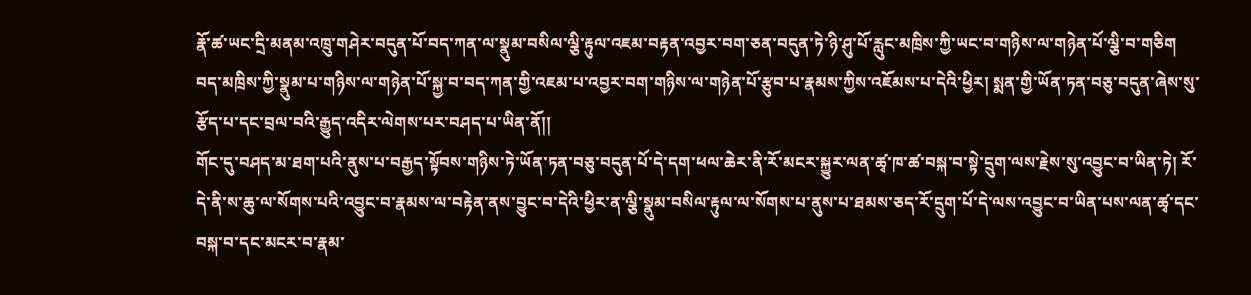རྣོ་ཚ་ཡང་དྲི་མནམ་འཁྲུ་གཤེར་བདུན་པོ་བད་ཀན་ལ་སྣུམ་བསིལ་ལྕི་རྟུལ་འཇམ་བརྟན་འབྱར་བག་ཅན་བདུན་ཏེ་ཉི་ཤུ་པོ་རླུང་མཁྲིས་ཀྱི་ཡང་བ་གཉིས་ལ་གཉེན་པོ་ལྕི་བ་གཅིག བད་མཁྲིས་ཀྱི་སྣུམ་པ་གཉིས་ལ་གཉེན་པོ་སྐྱ་བ་བད་ཀན་གྱི་འཇམ་པ་འབྱར་བག་གཉིས་ལ་གཉེན་པོ་རྩུབ་པ་རྣམས་ཀྱིས་འཇོམས་པ་དེའི་ཕྱིར། སྨན་གྱི་ཡོན་ཏན་བཅུ་བདུན་ཞེས་སུ་རྩོད་པ་དང་བྲལ་བའི་རྒྱུད་འདིར་ལེགས་པར་བཤད་པ་ཡིན་ནོ།།
གོང་དུ་བཤད་མ་ཐག་པའི་ནུས་པ་བརྒྱད་སྟོབས་གཉིས་ཏེ་ཡོན་ཏན་བཅུ་བདུན་པོ་དེ་དག་ཕལ་ཆེར་ནི་རོ་མངར་སྐྱུར་ལན་ཚྭ་ཁ་ཚ་བསྐ་བ་སྟེ་དྲུག་ལས་རྗེས་སུ་འབྱུང་བ་ཡིན་ཏེ། རོ་དེ་ནི་ས་ཆུ་ལ་སོགས་པའི་འབྱུང་བ་རྣམས་ལ་བརྟེན་ནས་བྱུང་བ་དེའི་ཕྱིར་ན་ལྕི་སྣུམ་བསིལ་རྟུལ་ལ་སོགས་པ་ནུས་པ་ཐམས་ཅད་རོ་དྲུག་པོ་དེ་ལས་འབྱུང་བ་ཡིན་པས་ལན་ཚྭ་དང་བསྐ་བ་དང་མངར་བ་རྣམ་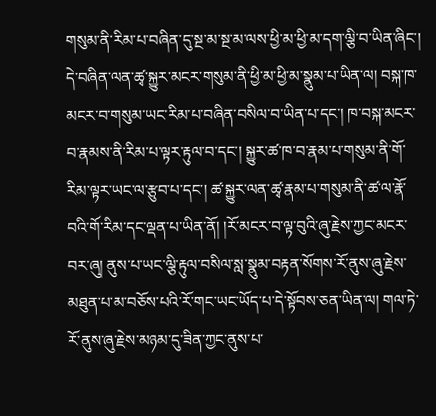གསུམ་ནི་རིམ་པ་བཞིན་དུ་སྔ་མ་སྔ་མ་ལས་ཕྱི་མ་ཕྱི་མ་དག་ལྕི་བ་ཡིན་ཞིང་། དེ་བཞིན་ལན་ཚྭ་སྐྱུར་མངར་གསུམ་ནི་ཕྱི་མ་ཕྱི་མ་སྣུམ་པ་ཡིན་ལ། བསྐ་ཁ་མངར་བ་གསུམ་ཡང་རིམ་པ་བཞིན་བསིལ་བ་ཡིན་པ་དང་། ཁ་བསྐ་མངར་བ་རྣམས་ནི་རིམ་པ་ལྟར་རྟུལ་བ་དང་། སྐྱུར་ཚ་ཁ་བ་རྣམ་པ་གསུམ་ནི་གོ་རིམ་ལྟར་ཡང་ལ་རྩུབ་པ་དང་། ཚ་སྐྱུར་ལན་ཚྭ་རྣམ་པ་གསུམ་ནི་ཚ་ལ་རྣོ་བའི་གོ་རིམ་དང་ལྡན་པ་ཡིན་ནོ། །རོ་མངར་བ་ལྟ་བུའི་ཞུ་རྗེས་ཀྱང་མངར་བར་ཞུ། ནུས་པ་ཡང་ལྕི་རྟུལ་བསིལ་སླ་སྣུམ་བརྟན་སོགས་རོ་ནུས་ཞུ་རྗེས་མཐུན་པ་མ་བཅོས་པའི་རོ་གང་ཡང་ཡོད་པ་དེ་སྟོབས་ཅན་ཡིན་ལ། གལ་ཏེ་རོ་ནུས་ཞུ་རྗེས་མཉམ་དུ་ཟིན་ཀྱང་ནུས་པ་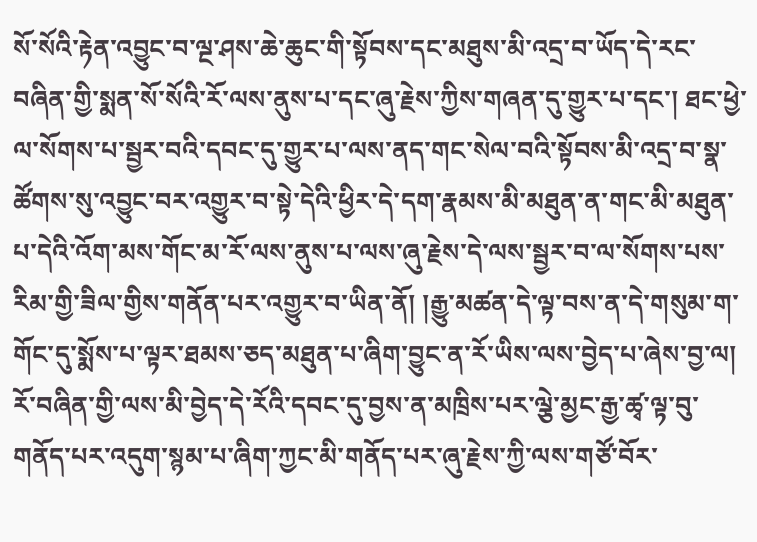སོ་སོའི་རྟེན་འབྱུང་བ་ལྔ་ཤས་ཆེ་ཆུང་གི་སྟོབས་དང་མཐུས་མི་འདྲ་བ་ཡོད་དེ་རང་བཞིན་གྱི་སྨན་སོ་སོའི་རོ་ལས་ནུས་པ་དང་ཞུ་རྗེས་ཀྱིས་གཞན་དུ་གྱུར་པ་དང་། ཐང་ཕྱེ་ལ་སོགས་པ་སྦྱར་བའི་དབང་དུ་གྱུར་པ་ལས་ནད་གང་སེལ་བའི་སྟོབས་མི་འདྲ་བ་སྣ་ཚོགས་སུ་འབྱུང་བར་འགྱུར་བ་སྟེ་དེའི་ཕྱིར་དེ་དག་རྣམས་མི་མཐུན་ན་གང་མི་མཐུན་པ་དེའི་འོག་མས་གོང་མ་རོ་ལས་ནུས་པ་ལས་ཞུ་རྗེས་དེ་ལས་སྦྱར་བ་ལ་སོགས་པས་རིམ་གྱི་ཟིལ་གྱིས་གནོན་པར་འགྱུར་བ་ཡིན་ནོ། །རྒྱུ་མཚན་དེ་ལྟ་བས་ན་དེ་གསུམ་ག་གོང་དུ་སྨོས་པ་ལྟར་ཐམས་ཅད་མཐུན་པ་ཞིག་བྱུང་ན་རོ་ཡིས་ལས་བྱེད་པ་ཞེས་བྱ་ལ། རོ་བཞིན་གྱི་ལས་མི་བྱེད་དེ་རོའི་དབང་དུ་བྱས་ན་མཁྲིས་པར་ལྕེ་མྱང་རྒྱ་ཚྭ་ལྟ་བུ་གནོད་པར་འདུག་སྙམ་པ་ཞིག་ཀྱང་མི་གནོད་པར་ཞུ་རྗེས་ཀྱི་ལས་གཙོ་བོར་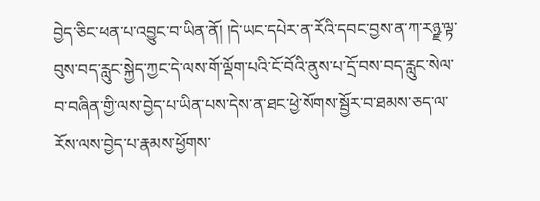བྱེད་ཅིང་ཕན་པ་འབྱུང་བ་ཡིན་ནོ། །དེ་ཡང་དཔེར་ན་རོའི་དབང་བྱས་ན་ཀ་རཉྫ་ལྟ་བུས་བད་རླུང་སྐྱེད་ཀྱང་དེ་ལས་གོ་ལྡོག་པའི་ངོ་བོའི་ནུས་པ་དྲོ་བས་བད་རླུང་སེལ་བ་བཞིན་གྱི་ལས་བྱེད་པ་ཡིན་པས་དེས་ན་ཐང་ཕྱེ་སོགས་སྦྱོར་བ་ཐམས་ཅད་ལ་རོས་ལས་བྱེད་པ་རྣམས་ཕྱོགས་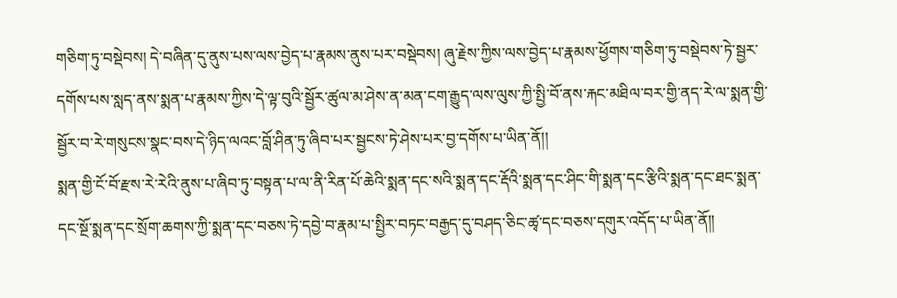གཅིག་ཏུ་བསྡེབས། དེ་བཞིན་དུ་ནུས་པས་ལས་བྱེད་པ་རྣམས་ནུས་པར་བསྡེབས། ཞུ་རྗེས་ཀྱིས་ལས་བྱེད་པ་རྣམས་ཕྱོགས་གཅིག་ཏུ་བསྡེབས་ཏེ་སྦྱར་དགོས་པས་སླད་ནས་སྨན་པ་རྣམས་ཀྱིས་དེ་ལྟ་བུའི་སྦྱོར་ཚུལ་མ་ཤེས་ན་མན་ངག་རྒྱུད་ལས་ལུས་ཀྱི་སྤྱི་བོ་ནས་རྐང་མཐིལ་བར་གྱི་ནད་རེ་ལ་སྨན་གྱི་སྦྱོར་བ་རེ་གསུངས་སྣང་བས་དེ་ཉིད་ལའང་བློ་ཤིན་ཏུ་ཞིབ་པར་སྦྱངས་ཏེ་ཤེས་པར་བྱ་དགོས་པ་ཡིན་ནོ།།
སྨན་གྱི་ངོ་བོ་རྫས་རེ་རེའི་ནུས་པ་ཞིབ་ཏུ་བསྟན་པ་ལ་ནི་རིན་པོ་ཆེའི་སྨན་དང་སའི་སྨན་དང་རྡོའི་སྨན་དང་ཤིང་གི་སྨན་དང་རྩིའི་སྨན་དང་ཐང་སྨན་དང་སྔོ་སྨན་དང་སྲོག་ཆགས་ཀྱི་སྨན་དང་བཅས་ཏེ་དབྱེ་བ་རྣམ་པ་སྤྱིར་བཏང་བརྒྱད་དུ་བཤད་ཅིང་ཚྭ་དང་བཅས་དགུར་འདོད་པ་ཡིན་ནོ།།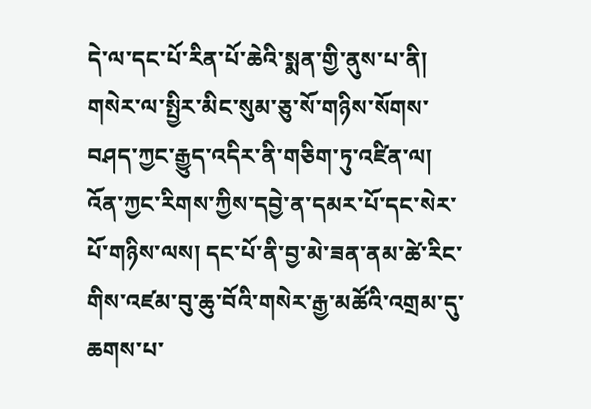དེ་ལ་དང་པོ་རིན་པོ་ཆེའི་སྨན་གྱི་ནུས་པ་ནི། གསེར་ལ་སྤྱིར་མིང་སུམ་ཅུ་སོ་གཉིས་སོགས་བཤད་ཀྱང་རྒྱུད་འདིར་ནི་གཅིག་ཏུ་འཛིན་ལ། འོན་ཀྱང་རིགས་ཀྱིས་དབྱེ་ན་དམར་པོ་དང་སེར་པོ་གཉིས་ལས། དང་པོ་ནི་བྱ་མེ་ཟན་ནམ་ཚེ་རིང་གིས་འཛམ་བུ་ཆུ་བོའི་གསེར་རྒྱ་མཚོའི་འགྲམ་དུ་ཆགས་པ་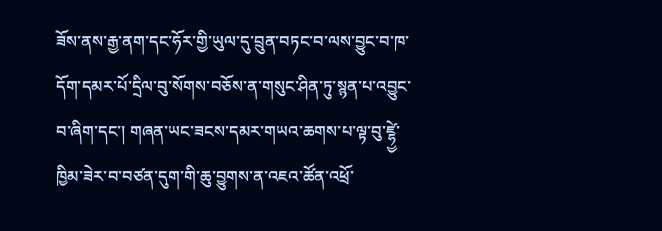ཟོས་ནས་རྒྱ་ནག་དང་ཧོར་གྱི་ཡུལ་དུ་བྲུན་བཏང་བ་ལས་བྱུང་བ་ཁ་དོག་དམར་པོ་དྲིལ་བུ་སོགས་བཅོས་ན་གསུང་ཤིན་ཏུ་སྙན་པ་འབྱུང་བ་ཞིག་དང་། གཞན་ཡང་ཟངས་དམར་གཡའ་ཆགས་པ་ལྟ་བུ་ཛྷྱེ་ཁྱིམ་ཟེར་བ་བཙན་དུག་གི་ཆུ་བྱུགས་ན་འཇའ་ཚོན་འཕྲོ་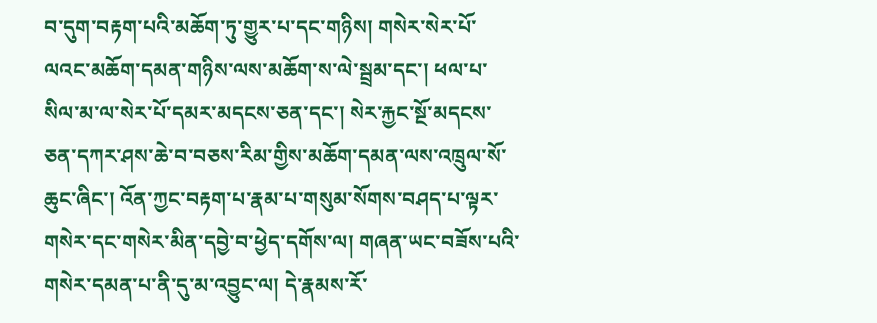བ་དུག་བརྟག་པའི་མཆོག་ཏུ་གྱུར་པ་དང་གཉིས། གསེར་སེར་པོ་ལའང་མཆོག་དམན་གཉིས་ལས་མཆོག་ས་ལེ་སྦྲམ་དང་། ཕལ་པ་སིལ་མ་ལ་སེར་པོ་དམར་མདངས་ཅན་དང་། སེར་རྐྱང་སྔོ་མདངས་ཅན་དཀར་ཤས་ཆེ་བ་བཅས་རིམ་གྱིས་མཆོག་དམན་ལས་འཁྲུལ་སོ་ཆུང་ཞིང་། འོན་ཀྱང་བརྟག་པ་རྣམ་པ་གསུམ་སོགས་བཤད་པ་ལྟར་གསེར་དང་གསེར་མིན་དབྱེ་བ་ཕྱེད་དགོས་ལ། གཞན་ཡང་བཟོས་པའི་གསེར་དམན་པ་ནི་དུ་མ་འབྱུང་ལ། དེ་རྣམས་རོ་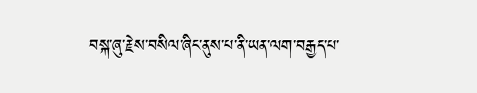བསྐ་ཞུ་རྗེས་བསིལ་ཞིང་ནུས་པ་ནི་ཡན་ལག་བརྒྱད་པ་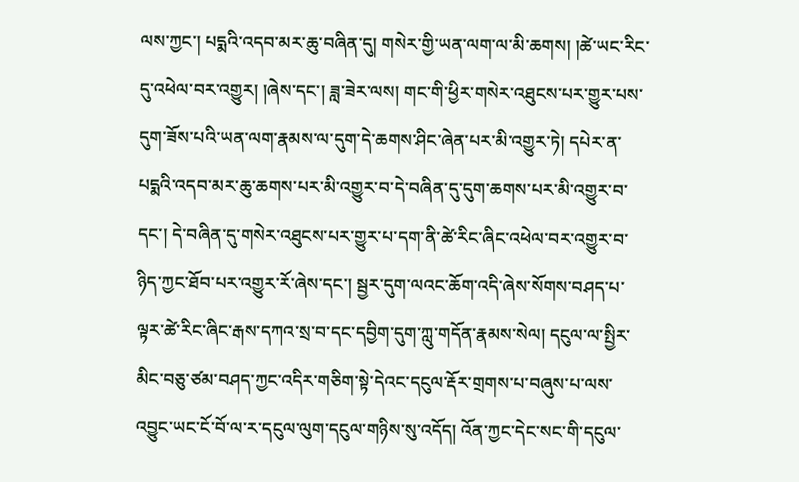ལས་ཀྱང་། པདྨའི་འདབ་མར་ཆུ་བཞིན་དུ། གསེར་གྱི་ཡན་ལག་ལ་མི་ཆགས། །ཚེ་ཡང་རིང་དུ་འཕེལ་བར་འགྱུར། །ཞེས་དང་། ཟླ་ཟེར་ལས། གང་གི་ཕྱིར་གསེར་འཐུངས་པར་གྱུར་པས་དུག་ཟོས་པའི་ཡན་ལག་རྣམས་ལ་དུག་དེ་ཆགས་ཤིང་ཞེན་པར་མི་འགྱུར་ཏེ། དཔེར་ན་པདྨའི་འདབ་མར་ཆུ་ཆགས་པར་མི་འགྱུར་བ་དེ་བཞིན་དུ་དུག་ཆགས་པར་མི་འགྱུར་བ་དང་། དེ་བཞིན་དུ་གསེར་འཐུངས་པར་གྱུར་པ་དག་ནི་ཚེ་རིང་ཞིང་འཕེལ་བར་འགྱུར་བ་ཉིད་ཀྱང་ཐོབ་པར་འགྱུར་རོ་ཞེས་དང་། སྦྱར་དུག་ལའང་ཆོག་འདི་ཞེས་སོགས་བཤད་པ་ལྟར་ཚེ་རིང་ཞིང་རྒས་དཀའ་སྲ་བ་དང་དབྱིག་དུག་ཀླུ་གདོན་རྣམས་སེལ། དངུལ་ལ་སྤྱིར་མིང་བཅུ་ཙམ་བཤད་ཀྱང་འདིར་གཅིག་སྟེ་དེའང་དངུལ་རྡོར་གྲགས་པ་བཞུས་པ་ལས་འབྱུང་ཡང་ངོ་བོ་ལ་ར་དངུལ་ལུག་དངུལ་གཉིས་སུ་འདོད། འོན་ཀྱང་དེང་སང་གི་དངུལ་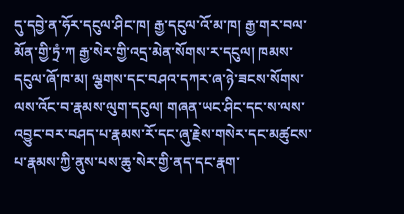དུ་དབྱེ་ན་ཧོར་དངུལ་ཤིང་ཁ། རྒྱ་དངུལ་འོ་མ་ཁ། རྒྱ་གར་བལ་མོན་གྱི་ཏྲཾ་ཀ རྒྱ་སེར་གྱི་འདྲ་མེན་སོགས་ར་དངུལ། ཁམས་དངུལ་ཞོ་ཁ་མ། ལྕགས་དང་བཤའ་དཀར་ཞ་ཉེ་ཟངས་སོགས་ལས་འོང་བ་རྣམས་ལུག་དངུལ། གཞན་ཡང་ཤིང་དང་ས་ལས་འབྱུང་བར་བཤད་པ་རྣམས་རོ་དང་ཞུ་རྗེས་གསེར་དང་མཚུངས་པ་རྣམས་ཀྱི་ནུས་པས་ཆུ་སེར་གྱི་ནད་དང་རྣག་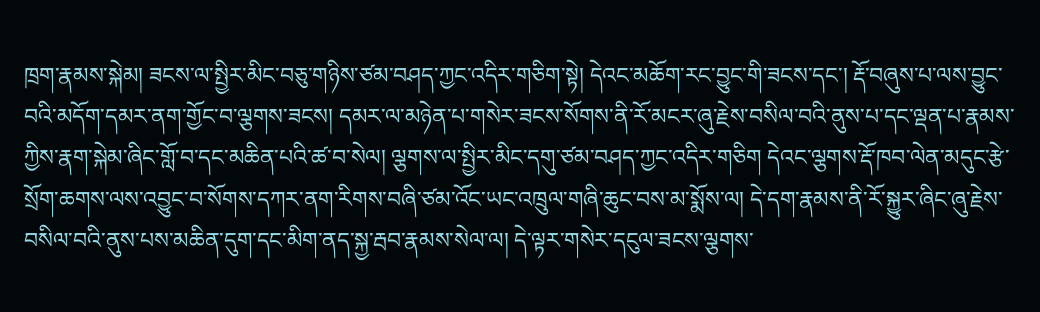ཁྲག་རྣམས་སྐེམ། ཟངས་ལ་སྤྱིར་མིང་བཅུ་གཉིས་ཙམ་བཤད་ཀྱང་འདིར་གཅིག་སྟེ། དེའང་མཆོག་རང་བྱུང་གི་ཟངས་དང་། རྡོ་བཞུས་པ་ལས་བྱུང་བའི་མདོག་དམར་ནག་གྱོང་བ་ལྕགས་ཟངས། དམར་ལ་མཉེན་པ་གསེར་ཟངས་སོགས་ནི་རོ་མངར་ཞུ་རྗེས་བསིལ་བའི་ནུས་པ་དང་ལྡན་པ་རྣམས་ཀྱིས་རྣག་སྐེམ་ཞིང་གློ་བ་དང་མཆིན་པའི་ཚ་བ་སེལ། ལྕགས་ལ་སྤྱིར་མིང་དགུ་ཙམ་བཤད་ཀྱང་འདིར་གཅིག དེའང་ལྕགས་རྡོ་ཁབ་ལེན་མདུང་རྩེ་སྲོག་ཆགས་ལས་འབྱུང་བ་སོགས་དཀར་ནག་རིགས་བཞི་ཙམ་འོང་ཡང་འཁྲུལ་གཞི་ཆུང་བས་མ་སྨོས་ལ། དེ་དག་རྣམས་ནི་རོ་སྐྱུར་ཞིང་ཞུ་རྗེས་བསིལ་བའི་ནུས་པས་མཆིན་དུག་དང་མིག་ནད་སྐྱ་རྦབ་རྣམས་སེལ་ལ། དེ་ལྟར་གསེར་དངུལ་ཟངས་ལྕགས་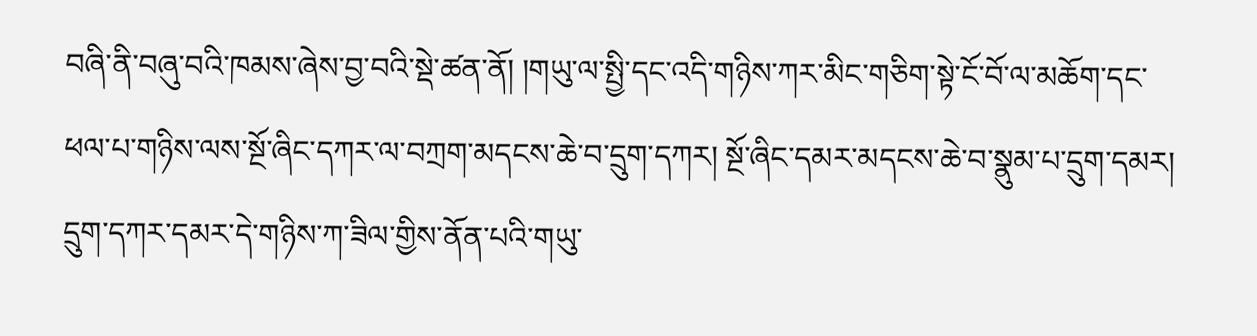བཞི་ནི་བཞུ་བའི་ཁམས་ཞེས་བྱ་བའི་སྡེ་ཚན་ནོ། །གཡུ་ལ་སྤྱི་དང་འདི་གཉིས་ཀར་མིང་གཅིག་སྟེ་ངོ་བོ་ལ་མཆོག་དང་ཕལ་པ་གཉིས་ལས་སྔོ་ཞིང་དཀར་ལ་བཀྲག་མདངས་ཆེ་བ་དྲུག་དཀར། སྔོ་ཞིང་དམར་མདངས་ཆེ་བ་སྣུམ་པ་དྲུག་དམར། དྲུག་དཀར་དམར་དེ་གཉིས་ཀ་ཟིལ་གྱིས་ནོན་པའི་གཡུ་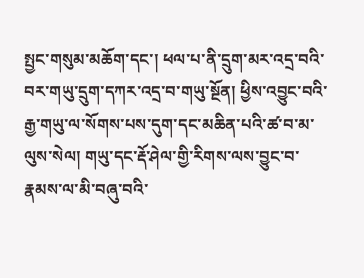སྤྱང་གསུམ་མཆོག་དང་། ཕལ་པ་ནི་དྲུག་མར་འདྲ་བའི་བར་གཡུ་དྲུག་དཀར་འདྲ་བ་གཡུ་སྔོན། ཕྱིས་འབྱུང་བའི་རྒྱ་གཡུ་ལ་སོགས་པས་དུག་དང་མཆིན་པའི་ཚ་བ་མ་ལུས་སེལ། གཡུ་དང་རྡོ་ཤེལ་གྱི་རིགས་ལས་བྱུང་བ་རྣམས་ལ་མི་བཞུ་བའི་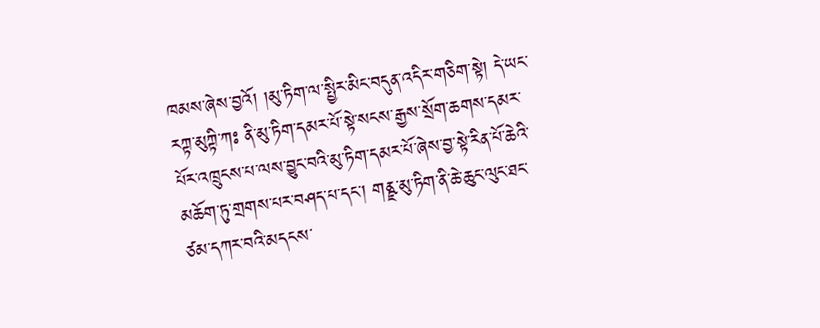ཁམས་ཞེས་བྱའོ། །མུ་ཏིག་ལ་སྤྱིར་མིང་བདུན་འདིར་གཅིག་སྟེ། དེ་ཡང་རཀྟ་མུཀྟི་ཀཿ ནི་མུ་ཏིག་དམར་པོ་སྟེ་སངས་རྒྱས་སྲོག་ཆགས་དམར་པོར་འཁྲུངས་པ་ལས་བྱུང་བའི་མུ་ཏིག་དམར་པོ་ཞེས་བྱ་སྟེ་རིན་པོ་ཆེའི་མཆོག་ཏུ་གྲགས་པར་བཤད་པ་དང་། གནྫ་མུ་ཏིག་ནི་ཆེ་ཆུང་ལུང་ཐང་ཙམ་དཀར་བའི་མདངས་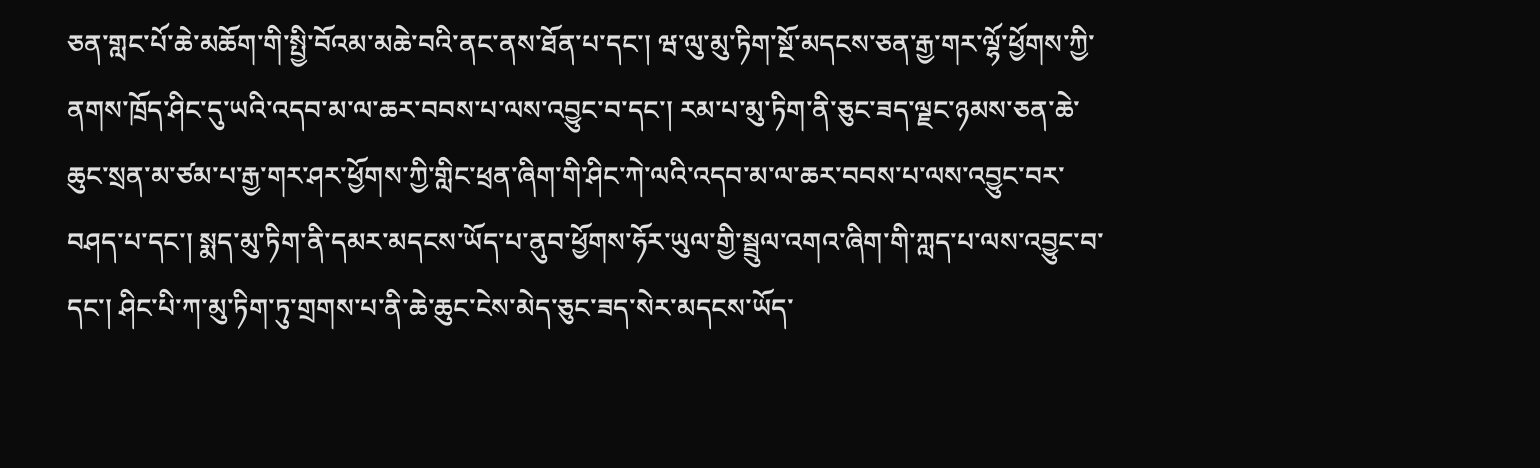ཅན་གླང་པོ་ཆེ་མཆོག་གི་སྤྱི་བོའམ་མཆེ་བའི་ནང་ནས་ཐོན་པ་དང་། ཝ་ལུ་མུ་ཏིག་སྔོ་མདངས་ཅན་རྒྱ་གར་ལྷོ་ཕྱོགས་ཀྱི་ནགས་ཁྲོད་ཤིང་དུ་ཡའི་འདབ་མ་ལ་ཆར་བབས་པ་ལས་འབྱུང་བ་དང་། རམ་པ་མུ་ཏིག་ནི་ཅུང་ཟད་ལྗང་ཉམས་ཅན་ཆེ་ཆུང་སྲན་མ་ཙམ་པ་རྒྱ་གར་ཤར་ཕྱོགས་ཀྱི་གླིང་ཕྲན་ཞིག་གི་ཤིང་ཀེ་ལའི་འདབ་མ་ལ་ཆར་བབས་པ་ལས་འབྱུང་བར་བཤད་པ་དང་། སྨད་མུ་ཏིག་ནི་དམར་མདངས་ཡོད་པ་ནུབ་ཕྱོགས་ཧོར་ཡུལ་གྱི་སྦྲུལ་འགའ་ཞིག་གི་ཀླད་པ་ལས་འབྱུང་བ་དང་། ཤིང་པི་ཀ་མུ་ཏིག་ཏུ་གྲགས་པ་ནི་ཆེ་ཆུང་ངེས་མེད་ཅུང་ཟད་སེར་མདངས་ཡོད་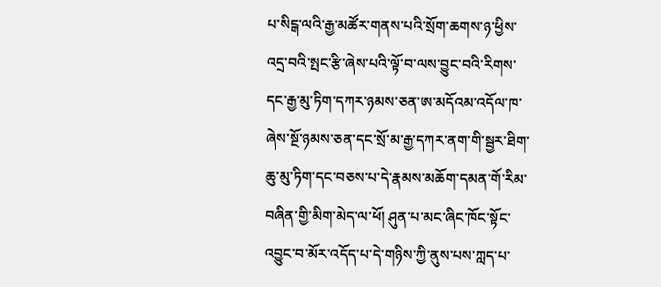པ་སིངྒ་ལའི་རྒྱ་མཚོར་གནས་པའི་སྲོག་ཆགས་ཉ་ཕྱིས་འདྲ་བའི་སྤང་རྩི་ཞེས་པའི་ལྟོ་བ་ལས་བྱུང་བའི་རིགས་དང་རྒྱ་མུ་ཏིག་དཀར་ཉམས་ཅན་ཨ་མདོའམ་འདོལ་ཁ་ཞེས་སྔོ་ཉམས་ཅན་དང་སྲོ་མ་རྒྱ་དཀར་ནག་གི་སྦྱར་ཐིག་ཆུ་མུ་ཏིག་དང་བཅས་པ་དེ་རྣམས་མཆོག་དམན་གོ་རིམ་བཞིན་གྱི་མིག་མེད་ལ་ཕོ། ཤུན་པ་མང་ཞིང་ཁོང་སྟོང་འབྱུང་བ་མོར་འདོད་པ་དེ་གཉིས་ཀྱི་ནུས་པས་ཀླད་པ་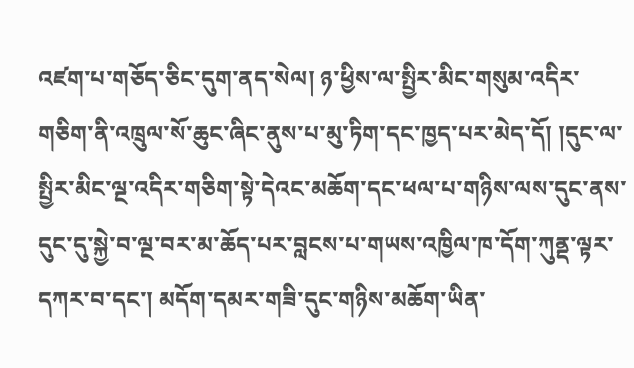འཛག་པ་གཅོད་ཅིང་དུག་ནད་སེལ། ཉ་ཕྱིས་ལ་སྤྱིར་མིང་གསུམ་འདིར་གཅིག་ནི་འཁྲུལ་སོ་ཆུང་ཞིང་ནུས་པ་མུ་ཏིག་དང་ཁྱད་པར་མེད་དོ། །དུང་ལ་སྤྱིར་མིང་ལྔ་འདིར་གཅིག་སྟེ་དེའང་མཆོག་དང་ཕལ་པ་གཉིས་ལས་དུང་ནས་དུང་དུ་སྐྱེ་བ་ལྔ་བར་མ་ཆོད་པར་བླངས་པ་གཡས་འཁྱིལ་ཁ་དོག་ཀུནྡ་ལྟར་དཀར་བ་དང་། མདོག་དམར་གཟི་དུང་གཉིས་མཆོག་ཡིན་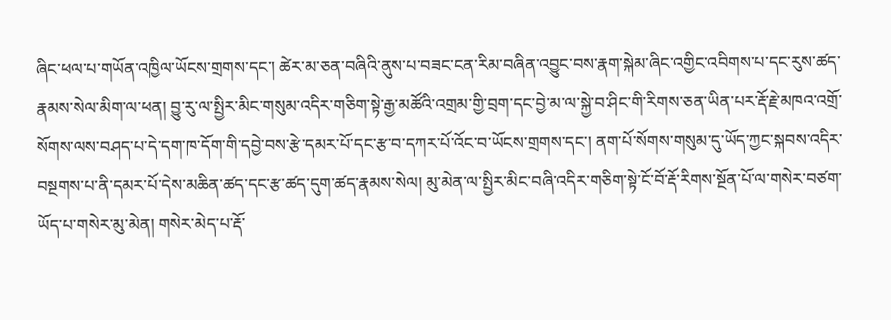ཞིང་ཕལ་པ་གཡོན་འཁྱིལ་ཡོངས་གྲགས་དང་། ཚེར་མ་ཅན་བཞིའི་ནུས་པ་བཟང་ངན་རིམ་བཞིན་འབྱུང་བས་རྣག་སྐེམ་ཞིང་འགྱིང་འབིགས་པ་དང་རུས་ཚད་རྣམས་སེལ་མིག་ལ་ཕན། བྱུ་རུ་ལ་སྤྱིར་མིང་གསུམ་འདིར་གཅིག་སྟེ་རྒྱ་མཚོའི་འགྲམ་གྱི་བྲག་དང་བྱེ་མ་ལ་སྐྱེ་བ་ཤིང་གི་རིགས་ཅན་ཡིན་པར་རྡོ་རྗེ་མཁའ་འགྲོ་སོགས་ལས་བཤད་པ་དེ་དག་ཁ་དོག་གི་དབྱེ་བས་རྩེ་དམར་པོ་དང་རྩ་བ་དཀར་པོ་འོང་བ་ཡོངས་གྲགས་དང་། ནག་པོ་སོགས་གསུམ་དུ་ཡོད་ཀྱང་སྐབས་འདིར་བསྔགས་པ་ནི་དམར་པོ་དེས་མཆིན་ཚད་དང་རྩ་ཚད་དུག་ཚད་རྣམས་སེལ། མུ་མེན་ལ་སྤྱིར་མིང་བཞི་འདིར་གཅིག་སྟེ་ངོ་བོ་རྡོ་རིགས་སྔོན་པོ་ལ་གསེར་བཙག་ཡོད་པ་གསེར་མུ་མེན། གསེར་མེད་པ་རྡོ་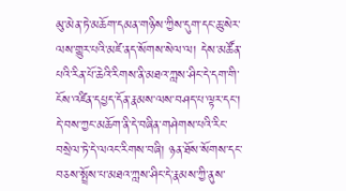མུ་མེན་ཏེ་མཆོག་དམན་གཉིས་ཀྱིས་དུག་དང་ཆུ་སེར་ལས་གྱུར་པའི་མཛེ་ནད་སོགས་སེལ་ལ། དེས་མཚོན་པའི་རིན་པོ་ཆེའི་རིགས་ནི་མཐའ་ཀླས་ཤིང་དེ་དག་གི་ངོས་འཛིན་དཔྱད་དོན་རྣམས་ལས་བཤད་པ་ལྟར་དང་། དེ་བས་ཀྱང་མཆོག་ནི་དེ་བཞིན་གཤེགས་པའི་རིང་བསྲེལ་ཏེ་དེ་ལའང་རིགས་བཞི། ཉན་ཐོས་སོགས་དང་བཅས་སྤྲོས་པ་མཐའ་ཀླས་ཤིང་དེ་རྣམས་ཀྱི་ནུས་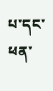པ་དང་ཕན་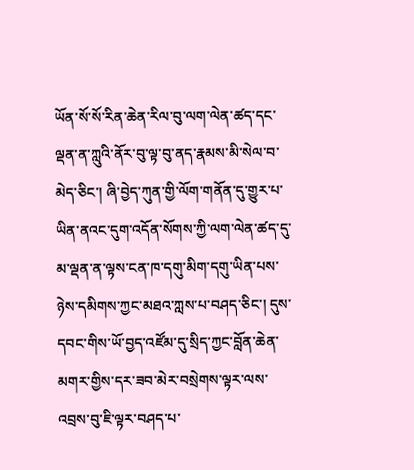ཡོན་སོ་སོ་རིན་ཆེན་རིལ་བུ་ལག་ལེན་ཚད་དང་ལྡན་ན་ཀླུའི་ནོར་བུ་ལྟ་བུ་ནད་རྣམས་མི་སེལ་བ་མེད་ཅིང་། ཞི་བྱེད་ཀུན་གྱི་ལོག་གནོན་དུ་གྱུར་པ་ཡིན་ནའང་དུག་འདོན་སོགས་ཀྱི་ལག་ལེན་ཚད་དུ་མ་ལྡན་ན་ལྟས་ངན་ཁ་དགུ་མིག་དགུ་ཡིན་པས་ཉེས་དམིགས་ཀྱང་མཐའ་ཀླས་པ་བཤད་ཅིང་། དུས་དབང་གིས་ཡོ་བྱད་འཛོམ་དུ་སྲིད་ཀྱང་བློན་ཆེན་མགར་གྱིས་དར་ཟབ་མེར་བསྲེགས་ལྟར་ལས་འབྲས་བུ་ཇི་ལྟར་བཤད་པ་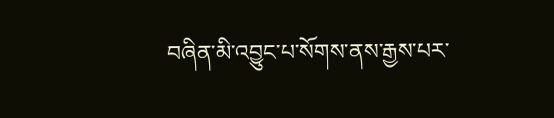བཞིན་མི་འབྱུང་པ་སོགས་ནས་རྒྱས་པར་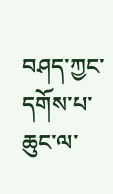བཤད་ཀྱང་དགོས་པ་ཆུང་ལ་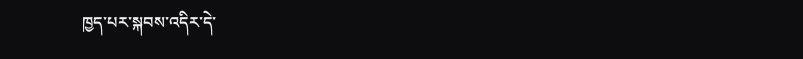ཁྱད་པར་སྐབས་འདིར་དེ་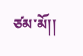ཙམ་མོ།།